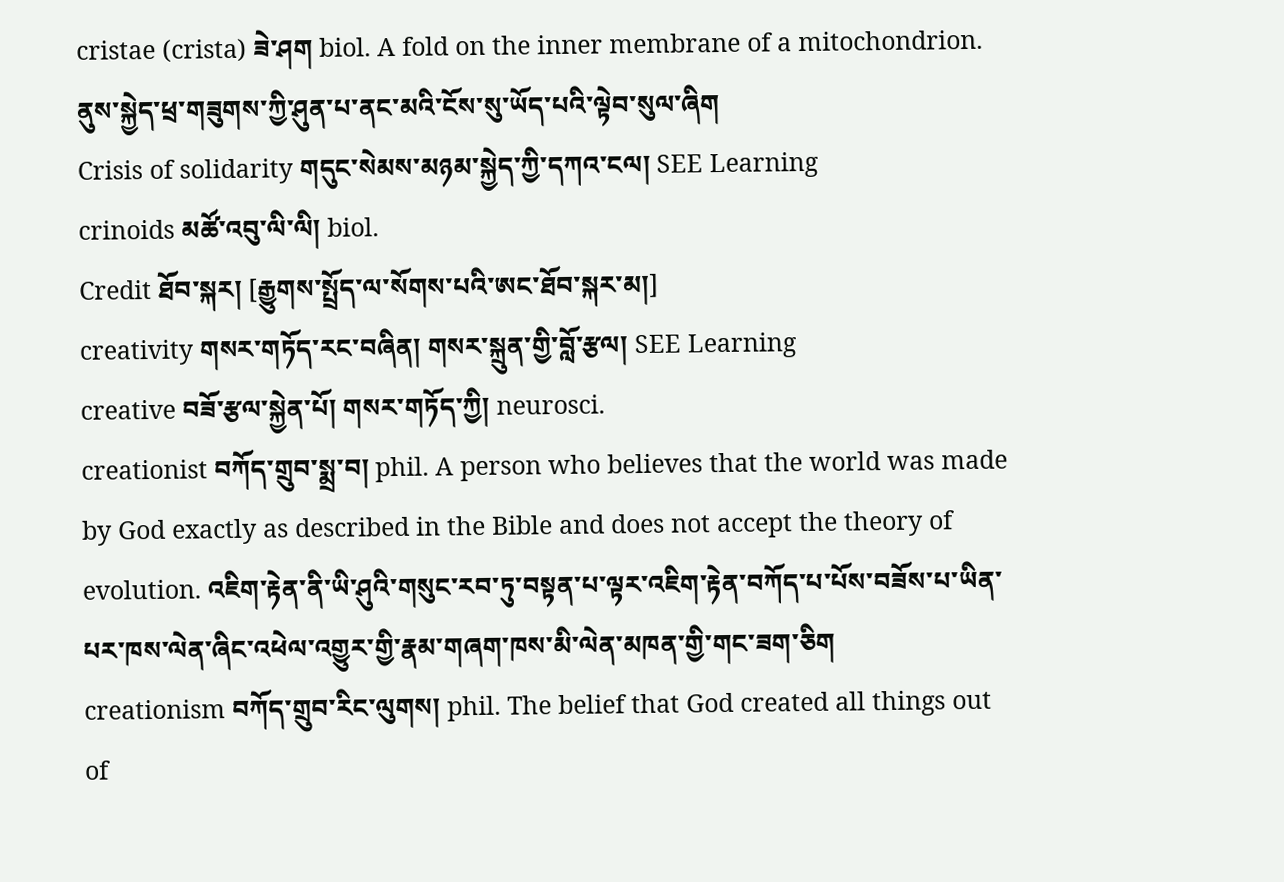cristae (crista) ཟེ་ཤག biol. A fold on the inner membrane of a mitochondrion. ནུས་སྐྱེད་ཕྲ་གཟུགས་ཀྱི་ཤུན་པ་ནང་མའི་ངོས་སུ་ཡོད་པའི་ལྟེབ་སུལ་ཞིག
Crisis of solidarity གདུང་སེམས་མཉམ་སྐྱེད་ཀྱི་དཀའ་ངལ། SEE Learning
crinoids མཚོ་འབུ་ལི་ལི། biol.
Credit ཐོབ་སྐར། [རྒྱུགས་སྤྲོད་ལ་སོགས་པའི་ཨང་ཐོབ་སྐར་མ།]
creativity གསར་གཏོད་རང་བཞིན། གསར་སྐྲུན་གྱི་བློ་རྩལ། SEE Learning
creative བཟོ་རྩལ་སྐྱེན་པོ། གསར་གཏོད་ཀྱི། neurosci.
creationist བཀོད་གྲུབ་སྨྲ་བ། phil. A person who believes that the world was made by God exactly as described in the Bible and does not accept the theory of evolution. འཇིག་རྟེན་ནི་ཡི་ཤུའི་གསུང་རབ་ཏུ་བསྟན་པ་ལྟར་འཇིག་རྟེན་བཀོད་པ་པོས་བཟོས་པ་ཡིན་པར་ཁས་ལེན་ཞིང་འཕེལ་འགྱུར་གྱི་རྣམ་གཞག་ཁས་མི་ལེན་མཁན་གྱི་གང་ཟག་ཅིག
creationism བཀོད་གྲུབ་རིང་ལུགས། phil. The belief that God created all things out of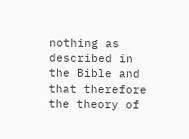nothing as described in the Bible and that therefore the theory of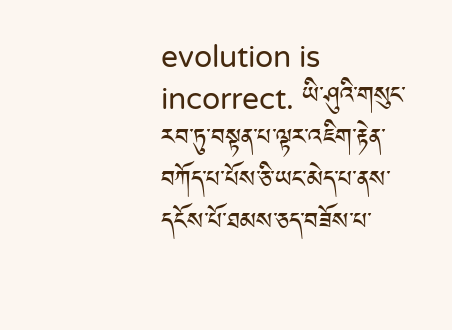evolution is incorrect. ཡི་ཤུའི་གསུང་རབ་ཏུ་བསྟན་པ་ལྟར་འཇིག་རྟེན་བཀོད་པ་པོས་ཅི་ཡང་མེད་པ་ནས་དངོས་པོ་ཐམས་ཅད་བཟོས་པ་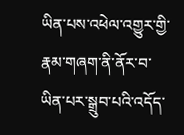ཡིན་པས་འཕེལ་འགྱུར་གྱི་རྣམ་གཞག་ནི་ནོར་བ་ཡིན་པར་སྒྲུབ་པའི་འདོད་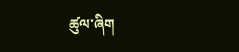ཚུལ་ཞིག